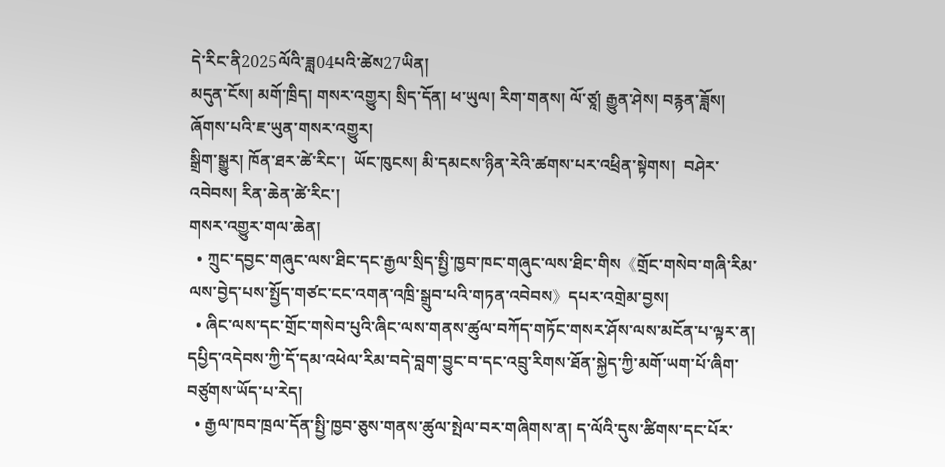དེ་རིང་ནི2025ལོའི་ཟླ04པའི་ཚེས27ཡིན།
མདུན་ངོས། མགོ་ཁྲིད། གསར་འགྱུར། སྲིད་དོན། ཕ་ཡུལ། རིག་གནས། ལོ་ཙཱ། རྒྱུན་ཤེས། བརྙན་ཟློས།
ཞོགས་པའི་ཇ་ཡུན་གསར་འགྱུར།
སྒྲིག་སྒྱུར། ཁོན་ཐར་ཚེ་རིང་།  ཡོང་ཁུངས། མི་དམངས་ཉིན་རེའི་ཚགས་པར་འཕྲིན་སྟེགས།  བཤེར་འབེབས། རིན་ཆེན་ཚེ་རིང་།
གསར་འགྱུར་གལ་ཆེན།
  • ཀྲུང་དབྱང་གཞུང་ལས་ཐིང་དང་རྒྱལ་སྲིད་སྤྱི་ཁྱབ་ཁང་གཞུང་ལས་ཐིང་གིས《གྲོང་གསེབ་གཞི་རིམ་ལས་བྱེད་པས་སྤྱོད་གཙང་ངང་འགན་འཁྲི་སྒྲུབ་པའི་གཏན་འབེབས》དཔར་འགྲེམ་བྱས།
  • ཞིང་ལས་དང་གྲོང་གསེབ་པུའི་ཞིང་ལས་གནས་ཚུལ་བཀོད་གཏོང་གསར་ཤོས་ལས་མངོན་པ་ལྟར་ན། དཔྱིད་འདེབས་ཀྱི་དོ་དམ་འཕེལ་རིམ་བདེ་བླག་བྱུང་བ་དང་འབྲུ་རིགས་ཐོན་སྐྱེད་ཀྱི་མགོ་ཡག་པོ་ཞིག་བཙུགས་ཡོད་པ་རེད།
  • རྒྱལ་ཁབ་ཁྲལ་དོན་སྤྱི་ཁྱབ་ཅུས་གནས་ཚུལ་སྤེལ་བར་གཞིགས་ན། ད་ལོའི་དུས་ཚིགས་དང་པོར་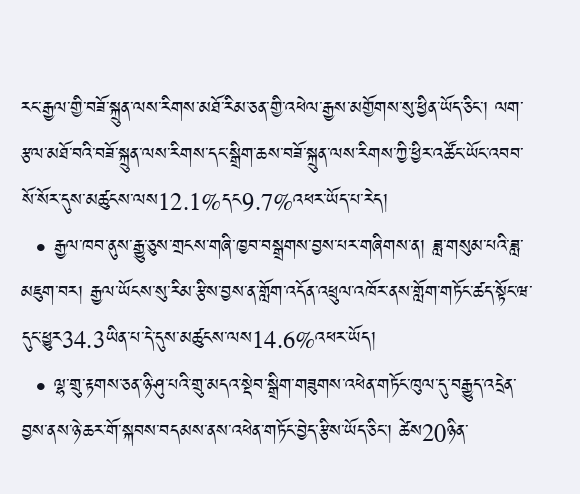རང་རྒྱལ་གྱི་བཟོ་སྐྲུན་ལས་རིགས་མཐོ་རིམ་ཅན་གྱི་འཕེལ་རྒྱས་མགྱོགས་སུ་ཕྱིན་ཡོད་ཅིང་། ལག་རྩལ་མཐོ་བའི་བཟོ་སྐྲུན་ལས་རིགས་དང་སྒྲིག་ཆས་བཟོ་སྐྲུན་ལས་རིགས་ཀྱི་ཕྱིར་འཚོང་ཡོང་འབབ་སོ་སོར་དུས་མཚུངས་ལས12.1%དང9.7%འཕར་ཡོད་པ་རེད།
  • རྒྱལ་ཁབ་ནུས་རྒྱུ་ཅུས་གྲངས་གཞི་ཁྱབ་བསྒྲགས་བྱས་པར་གཞིགས་ན། ཟླ་གསུམ་པའི་ཟླ་མཇུག་བར། རྒྱལ་ཡོངས་སུ་རིམ་རྩིས་བྱས་ན་གློག་འདོན་འཕྲུལ་འཁོར་ནས་གློག་གཏོང་ཚད་སྟོང་ཝ་དུང་ཕྱུར34.3ཡིན་པ་དེ་དུས་མཚུངས་ལས14.6%འཕར་ཡོད།
  • ལྷ་གྲུ་རྟགས་ཅན་ཉི་ཤུ་པའི་གྲུ་མདའ་སྡེབ་སྒྲིག་གཟུགས་འཕེན་གཏོང་ཁུལ་དུ་བརྒྱུད་འདྲེན་བྱས་ནས་ཉེ་ཆར་གོ་སྐབས་བདམས་ནས་འཕེན་གཏོང་བྱེད་རྩིས་ཡོད་ཅིང་། ཚེས20ཉིན་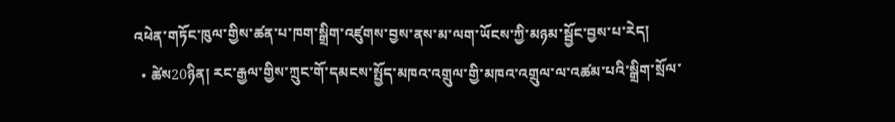འཕེན་གཏོང་ཁུལ་གྱིས་ཚན་པ་ཁག་སྒྲིག་འཛུགས་བྱས་ནས་མ་ལག་ཡོངས་ཀྱི་མཉམ་སྦྱོང་བྱས་པ་རེད།
  • ཚེས20ཉིན། རང་རྒྱལ་གྱིས་ཀྲུང་གོ་དམངས་སྤྱོད་མཁའ་འགྲུལ་གྱི་མཁའ་འགྲུལ་ལ་འཚམ་པའི་སྒྲིག་སྲོལ་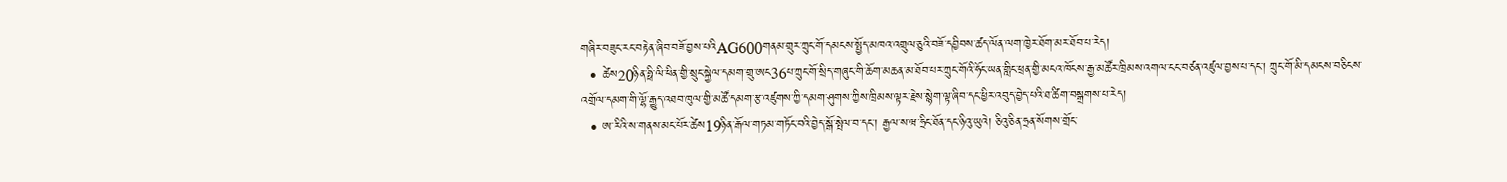གཞིར་བཟུང་རང་བརྟེན་ཞིབ་བཟོ་བྱས་པའིAG600གནམ་གྲུར་ཀྲུང་གོ་དམངས་སྤྱོད་མཁའ་འགྲུལ་ཅུའི་བཟོ་དབྱིབས་ཚད་ལོན་ལག་ཁྱེར་ཐོག་མར་ཐོབ་པ་རེད།
  • ཚེས20ཉིན་ཧྥི་ལི་ཕིན་གྱི་སྲུང་སྐྱེལ་དམག་གྲུ་ཨང36པ་ཀྲུང་གོ་སྲིད་གཞུང་གི་ཆོག་མཆན་མ་ཐོབ་པར་ཀྲུང་གོའི་ཧོང་ཡན་གླིང་ཕྲན་གྱི་མངའ་ཁོངས་རྒྱ་མཚོར་ཁྲིམས་འགལ་ངང་བཙན་འཛུལ་བྱས་པ་དང་། ཀྲུང་གོ་མི་དམངས་བཅིངས་འགྲོལ་དམག་གི་ལྷོ་རྒྱུད་འཐབ་ཁུལ་གྱི་མཚོ་དམག་རྩ་འཛུགས་ཀྱི་དམག་ཤུགས་ཀྱིས་ཁྲིམས་ལྟར་རྗེས་སྙེག་ལྟ་ཞིབ་དང་ཕྱིར་འབུད་བྱེད་པའི་ཐ་ཚིག་བསྒྲགས་པ་རེད།
  • ཨ་རིའི་ས་གནས་མང་པོར་ཚེས19ཉིན་རྒོལ་གཏམ་གཏོང་བའི་བྱེད་སྒོ་སྤེལ་བ་དང་། རྒྱལ་ས་ཝ་ཧྲིང་ཐོན་དང་ཉིའུ་ཡུའེ། ཅིའུ་ཅིན་ཧྲན་སོགས་གྲོང་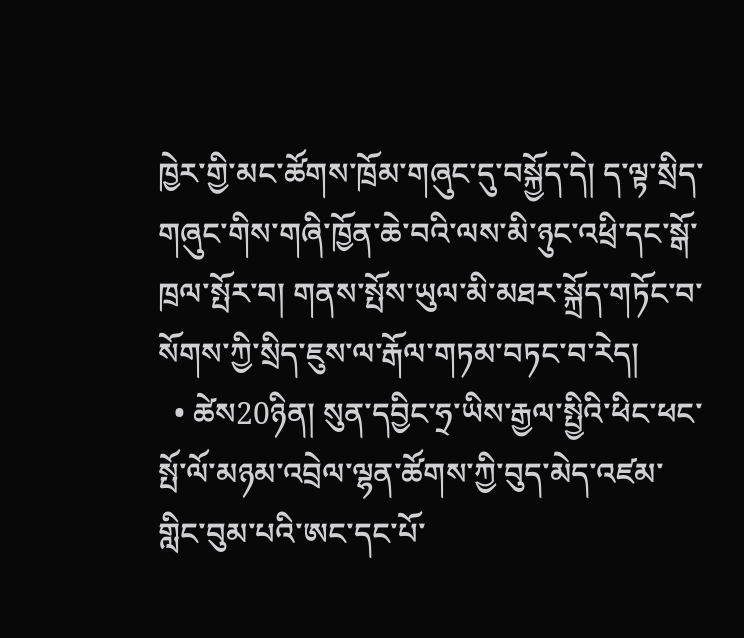ཁྱེར་གྱི་མང་ཚོགས་ཁྲོམ་གཞུང་དུ་བསྐྱོད་དེ། ད་ལྟ་སྲིད་གཞུང་གིས་གཞི་ཁྱོན་ཆེ་བའི་ལས་མི་ཉུང་འཕྲི་དང་སྒོ་ཁྲལ་སྤོར་བ། གནས་སྤོས་ཡུལ་མི་མཐར་སྐྲོད་གཏོང་བ་སོགས་ཀྱི་སྲིད་ཇུས་ལ་རྒོལ་གཏམ་བཏང་བ་རེད།
  • ཚེས20ཉིན། སུན་དབྱིང་ཧྲ་ཡིས་རྒྱལ་སྤྱིའི་ཕིང་ཕང་སྤོ་ལོ་མཉམ་འབྲེལ་ལྷན་ཚོགས་ཀྱི་བུད་མེད་འཛམ་གླིང་བུམ་པའི་ཨང་དང་པོ་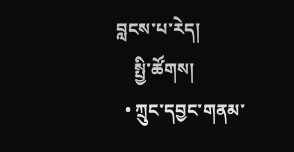བླངས་པ་རེད།
    སྤྱི་ཚོགས།
  • ཀྲུང་དབྱང་གནམ་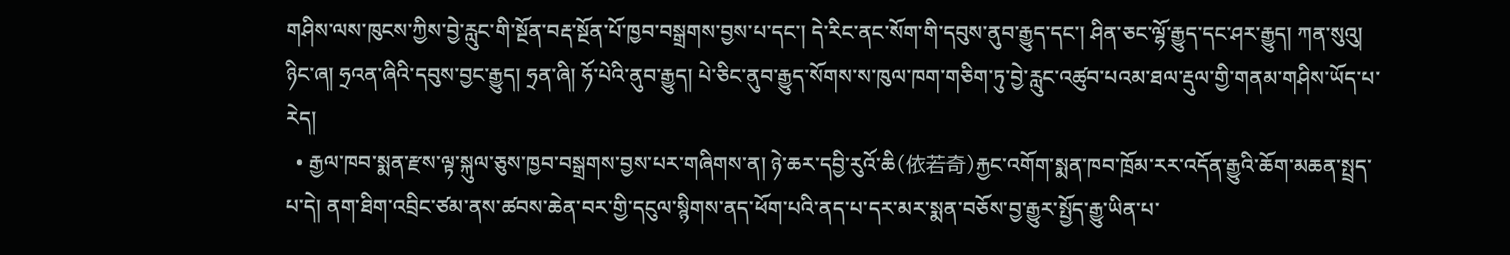གཤིས་ལས་ཁུངས་ཀྱིས་བྱེ་རླུང་གི་སྔོན་བརྡ་སྔོན་པོ་ཁྱབ་བསྒྲགས་བྱས་པ་དང་། དེ་རིང་ནང་སོག་གི་དབུས་ནུབ་རྒྱུད་དང་། ཤིན་ཅང་ལྷོ་རྒྱུད་དང་ཤར་རྒྱུད། ཀན་སུའུ། ཉིང་ཞ། ཧྲའན་ཞིའི་དབུས་བྱང་རྒྱུད། ཧྲན་ཞི། ཧོ་པེའི་ནུབ་རྒྱུད། པེ་ཅིང་ནུབ་རྒྱུད་སོགས་ས་ཁུལ་ཁག་གཅིག་ཏུ་བྱེ་རླུང་འཚུབ་པའམ་ཐལ་རྡུལ་གྱི་གནམ་གཤིས་ཡོད་པ་རེད།
  • རྒྱལ་ཁབ་སྨན་རྫས་ལྟ་སྐུལ་ཅུས་ཁྱབ་བསྒྲགས་བྱས་པར་གཞིགས་ན། ཉེ་ཆར་དབྱི་རུའོ་ཆི(依若奇)རྐྱང་འགོག་སྨན་ཁབ་ཁྲོམ་རར་འདོན་རྒྱུའི་ཆོག་མཆན་སྤྲད་པ་དེ། ནག་ཐིག་འབྲིང་ཙམ་ནས་ཚབས་ཆེན་བར་གྱི་དངུལ་སྙིགས་ནད་ཕོག་པའི་ནད་པ་དར་མར་སྨན་བཅོས་བྱ་རྒྱུར་སྤྱོད་རྒྱུ་ཡིན་པ་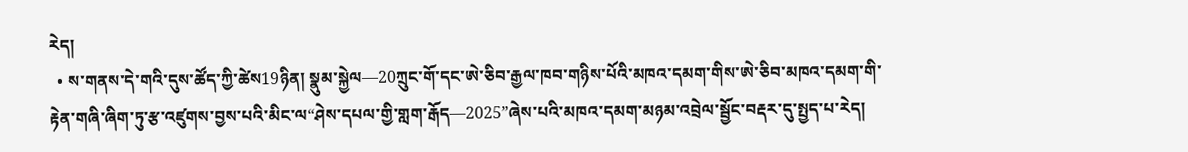རེད།
  • ས་གནས་དེ་གའི་དུས་ཚོད་ཀྱི་ཚེས19ཉིན། སྣུམ་སྐྱེལ—20ཀྲུང་གོ་དང་ཨེ་ཅིབ་རྒྱལ་ཁབ་གཉིས་པོའི་མཁའ་དམག་གིས་ཨེ་ཅིབ་མཁའ་དམག་གི་རྟེན་གཞི་ཞིག་ཏུ་རྩ་འཛུགས་བྱས་པའི་མིང་ལ“ཤེས་དཔལ་གྱི་གླག་རྒོད—2025”ཞེས་པའི་མཁའ་དམག་མཉམ་འབྲེལ་སྦྱོང་བརྡར་དུ་སྤྱད་པ་རེད།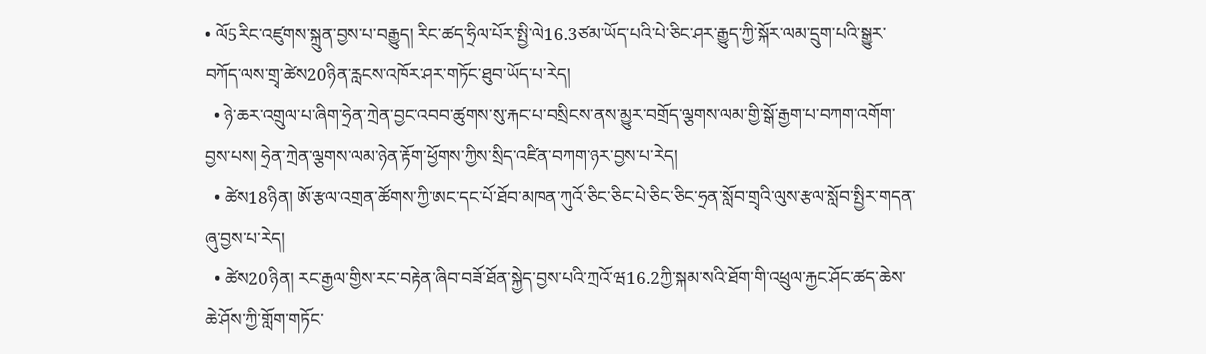• ལོ5རིང་འཛུགས་སྐྲུན་བྱས་པ་བརྒྱུད། རིང་ཚད་ཧྲིལ་པོར་སྤྱི་ལེ16.3ཙམ་ཡོད་པའི་པེ་ཅིང་ཤར་རྒྱུད་ཀྱི་སྐོར་ལམ་དྲུག་པའི་སྒྱུར་བཀོད་ལས་གྲྭ་ཚེས20ཉིན་རླངས་འཁོར་ཤར་གཏོང་ཐུབ་ཡོད་པ་རེད།
  • ཉེ་ཆར་འགྲུལ་པ་ཞིག་ཧྲེན་ཀྲེན་བྱང་འབབ་ཚུགས་སུ་རྐང་པ་བསྲིངས་ནས་མྱུར་བགྲོད་ལྕགས་ལམ་གྱི་སྒོ་རྒྱག་པ་བཀག་འགོག་བྱས་པས། ཧྲེན་ཀྲེན་ལྕགས་ལམ་ཉེན་རྟོག་ཕྱོགས་ཀྱིས་སྲིད་འཛིན་བཀག་ཉར་བྱས་པ་རེད།
  • ཚེས18ཉིན། ཨོ་རྩལ་འགྲན་ཚོགས་ཀྱི་ཨང་དང་པོ་ཐོབ་མཁན་ཀུའོ་ཅིང་ཅིང་པེ་ཅིང་ཅིང་ཧྲན་སློབ་གྲྭའི་ལུས་རྩལ་སློབ་སྤྱིར་གདན་ཞུ་བྱས་པ་རེད།
  • ཚེས20ཉིན། རང་རྒྱལ་གྱིས་རང་བརྟེན་ཞིབ་བཟོ་ཐོན་སྐྱེད་བྱས་པའི་ཀྲའོ་ཝ16.2ཀྱི་སྐམ་སའི་ཐོག་གི་འཕྲུལ་རྐྱང་ཤོང་ཚད་ཆེས་ཆེ་ཤོས་ཀྱི་གློག་གཏོང་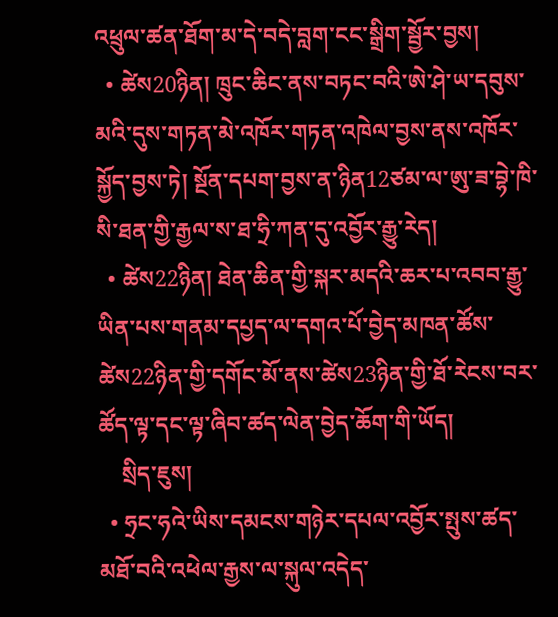འཕྲུལ་ཚན་ཐོག་མ་དེ་བདེ་བླག་ངང་སྒྲིག་སྦྱོར་བྱས།
  • ཚེས20ཉིན། ཁྲུང་ཆིང་ནས་བཏང་བའི་ཨེ་ཤེ་ཡ་དབུས་མའི་དུས་གཏན་མེ་འཁོར་གཏན་འཁེལ་བྱས་ནས་འཁོར་སྐྱོད་བྱས་ཏེ། སྔོན་དཔག་བྱས་ན་ཉིན12ཙམ་ལ་ཨུ་ཟ་བྷེ་ཁི་སི་ཐན་གྱི་རྒྱལ་ས་ཐ་ཧྲི་ཀན་དུ་འབྱོར་རྒྱུ་རེད།
  • ཚེས22ཉིན། ཐེན་ཆིན་གྱི་སྐར་མདའི་ཆར་པ་འབབ་རྒྱུ་ཡིན་པས་གནམ་དཔྱད་ལ་དགའ་པོ་བྱེད་མཁན་ཚོས་ཚེས22ཉིན་གྱི་དགོང་མོ་ནས་ཚེས23ཉིན་གྱི་ཐོ་རེངས་བར་ཚོད་ལྟ་དང་ལྟ་ཞིབ་ཚད་ལེན་བྱེད་ཆོག་གི་ཡོད།
    སྲིད་ཇུས།
  • ཧྲང་ཧའེ་ཡིས་དམངས་གཉེར་དཔལ་འབྱོར་སྤུས་ཚད་མཐོ་བའི་འཕེལ་རྒྱས་ལ་སྐུལ་འདེད་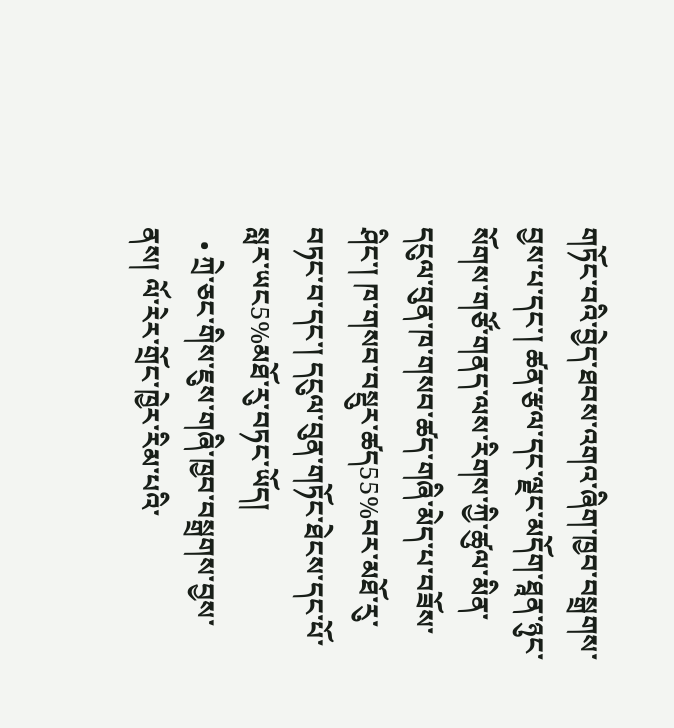གཏོང་བའི་བྱེད་ཐབས་འགའ་ཞིག་ཁྱབ་བསྒྲགས་བྱས་པ་དང་། ཚན་རྩལ་དང་ལྗང་མདོག་ཐཱན་ཉུང་སོགས་གཙོ་གནད་ལས་རིགས་ཀྱི་ཚུལ་མིན་དངུལ་བུན་ཁ་གསབ་ཚད་གཞི་མེད་པ་བཟོས་ཤིང་། ཁ་གསབ་བསྡུར་ཚད55%བར་མཐོ་རུ་བཏང་བ་དང་། དངུལ་བུན་གཏོང་ཐེངས་དང་པོ་སླར་ཡང5%མཐོ་རུ་བཏང་ཡོད།
  • ཀྲེ་ཅང་གིས་ཇུས་གཞི་ཁྱབ་བསྒྲགས་བྱས་ནས། ལོ་རེར་གྲོང་ཁྱེར་རིམ་པའི་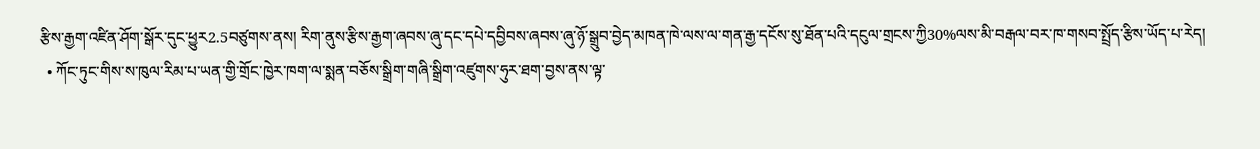རྩིས་རྒྱག་འཛིན་ཤོག་སྒོར་དུང་ཕྱུར2.5བཙུགས་ནས། རིག་ནུས་རྩིས་རྒྱག་ཞབས་ཞུ་དང་དཔེ་དབྱིབས་ཞབས་ཞུ་ཉོ་སྒྲུབ་བྱེད་མཁན་ཁེ་ལས་ལ་གན་རྒྱ་དངོས་སུ་ཐོན་པའི་དངུལ་གྲངས་ཀྱི30%ལས་མི་བརྒལ་བར་ཁ་གསབ་སྤྲོད་རྩིས་ཡོད་པ་རེད།
  • ཀོང་ཏུང་གིས་ས་ཁུལ་རིམ་པ་ཡན་གྱི་གྲོང་ཁྱེར་ཁག་ལ་སྨན་བཅོས་སྒྲིག་གཞི་སྒྲིག་འཛུགས་ཧུར་ཐག་བྱས་ནས་ལྟ་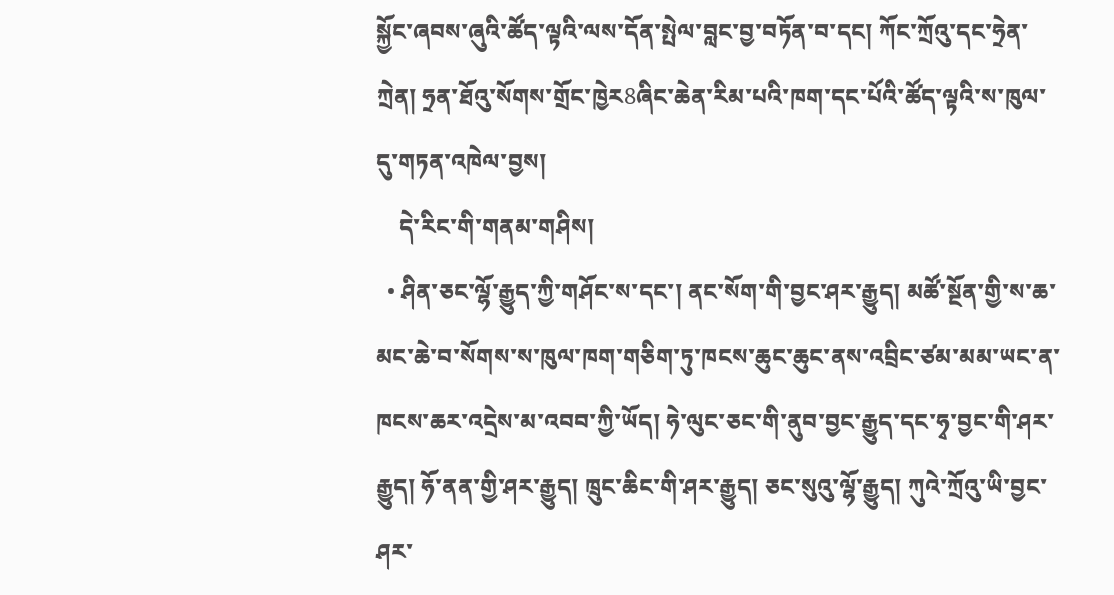སྐྱོང་ཞབས་ཞུའི་ཚོད་ལྟའི་ལས་དོན་སྤེལ་བླང་བྱ་བཏོན་བ་དང། ཀོང་ཀྲོའུ་དང་ཧྲེན་ཀྲེན། ཧྲན་ཐོའུ་སོགས་གྲོང་ཁྱེར8ཞིང་ཆེན་རིམ་པའི་ཁག་དང་པོའི་ཚོད་ལྟའི་ས་ཁུལ་དུ་གཏན་འཁེལ་བྱས།
    དེ་རིང་གི་གནམ་གཤིས།
  • ཤིན་ཅང་ལྷོ་རྒྱུད་ཀྱི་གཤོང་ས་དང་། ནང་སོག་གི་བྱང་ཤར་རྒྱུད། མཚོ་སྔོན་གྱི་ས་ཆ་མང་ཆེ་བ་སོགས་ས་ཁུལ་ཁག་གཅིག་ཏུ་ཁངས་ཆུང་ཆུང་ནས་འབྲིང་ཙམ་མམ་ཡང་ན་ཁངས་ཆར་འདྲེས་མ་འབབ་ཀྱི་ཡོད། ཧེ་ལུང་ཅང་གི་ནུབ་བྱང་རྒྱུད་དང་ཧྭ་བྱང་གི་ཤར་རྒྱུད། ཧོ་ནན་གྱི་ཤར་རྒྱུད། ཁྲུང་ཆིང་གི་ཤར་རྒྱུད། ཅང་སུའུ་ལྷོ་རྒྱུད། ཀུའེ་ཀྲོའུ་ཡི་བྱང་ཤར་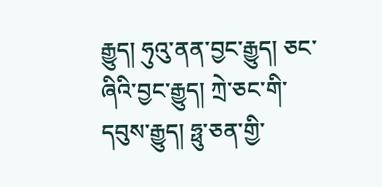རྒྱུད། ཧུའུ་ནན་བྱང་རྒྱུད། ཅང་ཞིའི་བྱང་རྒྱུད། ཀྲེ་ཅང་གི་དབུས་རྒྱུད། ཧྥུ་ཅན་གྱི་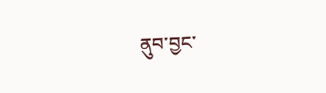ནུབ་བྱང་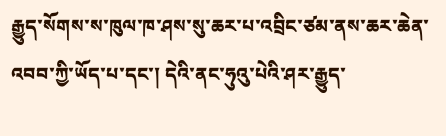རྒྱུད་སོགས་ས་ཁུལ་ཁ་ཤས་སུ་ཆར་པ་འབྲིང་ཙམ་ནས་ཆར་ཆེན་འབབ་ཀྱི་ཡོད་པ་དང་། དེའི་ནང་ཧུའུ་པེའི་ཤར་རྒྱུད་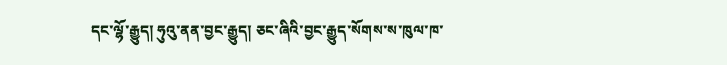དང་ལྷོ་རྒྱུད། ཧུའུ་ནན་བྱང་རྒྱུད། ཅང་ཞིའི་བྱང་རྒྱུད་སོགས་ས་ཁུལ་ཁ་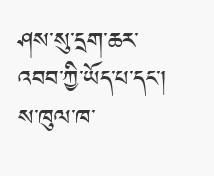ཤས་སུ་དྲག་ཆར་འབབ་ཀྱི་ཡོད་པ་དང་། ས་ཁུལ་ཁ་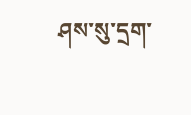ཤས་སུ་དྲག་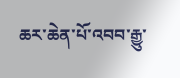ཆར་ཆེན་པོ་འབབ་རྒྱུ་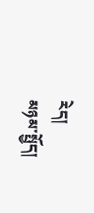རེད།
མཉམ་སྤྱོད།